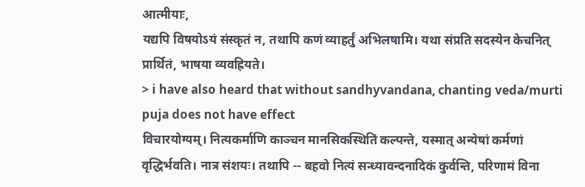आत्मीयाः,
यद्यपि विषयोऽयं संस्कृतं न, तथापि कणं व्याहर्तुं अभिलषामि। यथा संप्रति सदस्येन केचनित् प्रार्थितं, भाषया व्यवह्रियते।
> i have also heard that without sandhyvandana, chanting veda/murti puja does not have effect
विचारयोग्यम्। नित्यकर्माणि काञ्चन मानसिकस्थितिं कल्पन्ते, यस्मात् अन्येषां कर्मणां वृद्धिर्भवति। नात्र संशयः। तथापि -- बहवो नित्यं सन्ध्यावन्दनादिकं कुर्वन्ति, परिणामं विना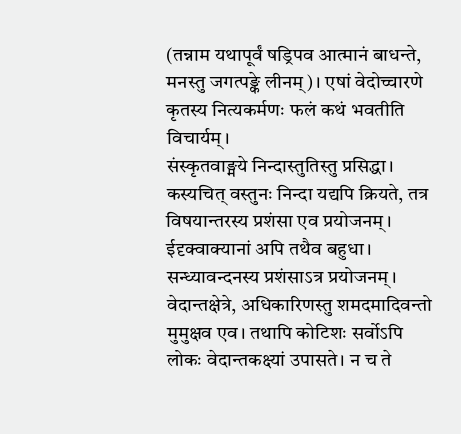(तन्नाम यथापूर्वं षड्रिपव आत्मानं बाधन्ते, मनस्तु जगत्पङ्के लीनम्)। एषां वेदोच्चारणे कृतस्य नित्यकर्मणः फलं कथं भवतीति विचार्यम्।
संस्कृतवाङ्मये निन्दास्तुतिस्तु प्रसिद्धा। कस्यचित् वस्तुनः निन्दा यद्यपि क्रियते, तत्र विषयान्तरस्य प्रशंसा एव प्रयोजनम्। ईदृक्वाक्यानां अपि तथैव बहुधा। सन्ध्यावन्दनस्य प्रशंसाऽत्र प्रयोजनम्।
वेदान्तक्षेत्रे, अधिकारिणस्तु शमदमादिवन्तो मुमुक्षव एव। तथापि कोटिशः सर्वोऽपि लोकः वेदान्तकक्ष्यां उपासते। न च ते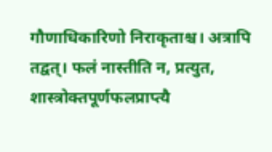गौणाधिकारिणो निराकृताश्च। अत्रापि तद्वत्। फलं नास्तीति न, प्रत्युत, शास्त्रोक्तपूर्णफलप्राप्त्यै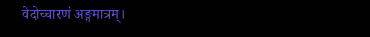वेदोच्चारणं अङ्गमात्रम्।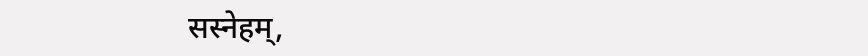सस्नेहम्,